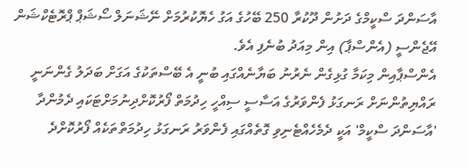އާސަންދަ ސްކީމްގެ ދަށުން ދޫކުރާ 250 ބޭހުގެ އަގު ހެޔޮކުރުމަށް ނޭޝަނަލް ސޯޝަޕް ޕްރޮޓެކްޝަން އޭޖެންސީ (އެންސްޕާ) އިން މިއަދު ބުނެފި އެވެ.
އެންސްޕާއިން މިކަމާ ގުޅިގެން ނެރުނު ބަޔާނެއްގައި ބުނީ އެ ބޭސްތަކުގެ އަގަށް ބަދަލު ގެންނަނީ ރައްޔިތުންނަށް ރަނގަޅު ފެންވަރުގެ އަސާސީ ސިއްހީ ހިދުމަތް ފޯރުކޮށްދިނުމަށްޓަކައި ދެމުންދާ 'އާސަންދަ ސްކީމް' އަކީ ދެމެހެއްޓެނިވި ގޮތެއްގައި ފެންވަރު ރަނގަޅު ހިދުމަތްތަކެއް ފޯރުކޮށްދެ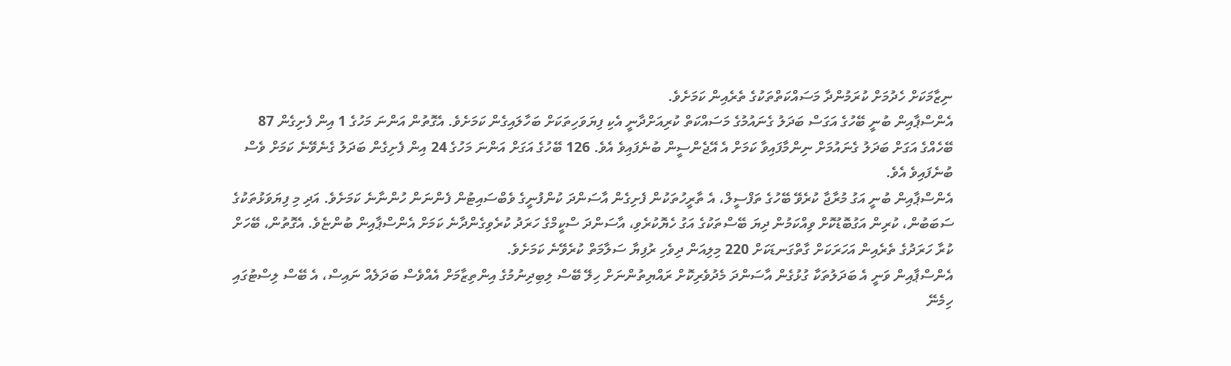ނިޒާމަކަށް ހެދުމަށް ކުރަމުންދާ މަސައްކަތްތަކުގެ ތެރެއިން ކަމަށެވެ.
އެންސްޕާއިން ބުނީ ބޭހުގެ އަގަސް ބަދަލު ގެނައުމުގެ މަސައްކަތް ކުރިއަށްދާނީ އެކި ފިޔަވަހިތަކަށް ބަހާލައިގެން ކަމަށެވެ. އެގޮތުން އަންނަ މަހުގެ 1 އިން ފެށިގެން 87 ބޭހެއްގެ އަގަށް ބަދަލު ގެނައުމަށް ނިންމާފައިވާ ކަމަށް އެ އޭޖެންސީން ބުނެފައިވެ އެވެ. 126 ބޭހުގެ އަގަށް އަންނަ މަހުގެ 24 އިން ފެށިގެން ބަދަލު ގެނެވޭނެ ކަމަށް ވެސް ބުނެފައިވެ އެވެ.
އެންސްޕާއިން ބުނީ އަގު މުރާޖާ ކުރެވޭ ބޭހުގެ ތަފްސީލް، އެ ތާރީހުތަކުން ފެށިގެން އާސަންދަ ކުންފުނީގެ ވެބްސައިޓުން ފެންނަން ހުންނާނެ ކަމަށެވެ. އަދި މި ފިޔަވަޅުތަކުގެ ސަބަބުން، ކުރިން އަގުބޮޑުކޮށް ވިއްކަމުން ދިޔަ ބޭސްތަކުގެ އަގު ހެޔޮކުރެވި، އާސަންދަ ސްކީމްގެ ހަރަދު ކުރެވިގެންދާނެ ކަމަށް އެންސްޕާއިން ބުންޏެވެ. އެގޮތުން، ބޭހަށް ކުރާ ހަރަދުގެ ތެރެއިން އަހަރަކަށް ގާތްގަނޑަކަށް 220 މިލިއަން ދިވެހި ރުފިޔާ ސަލާމަތް ކުރެވޭނެ ކަމަށެވެ.
އެންސްޕާއިން ވަނީ އެ ބަދަލުތަކާ ގުޅުގެން އާސަންދަ މެދުވެރިކޮށް ރައްޔިތުންނަށް ހިލޭ ބޭސް ލިބިދިނުމުގެ އިންތިޒާމަށް އެއްވެސް ބަދަލެއް ނައިސް، އެ ބޭސް ލިސްޓުގައި ހިމެނޭ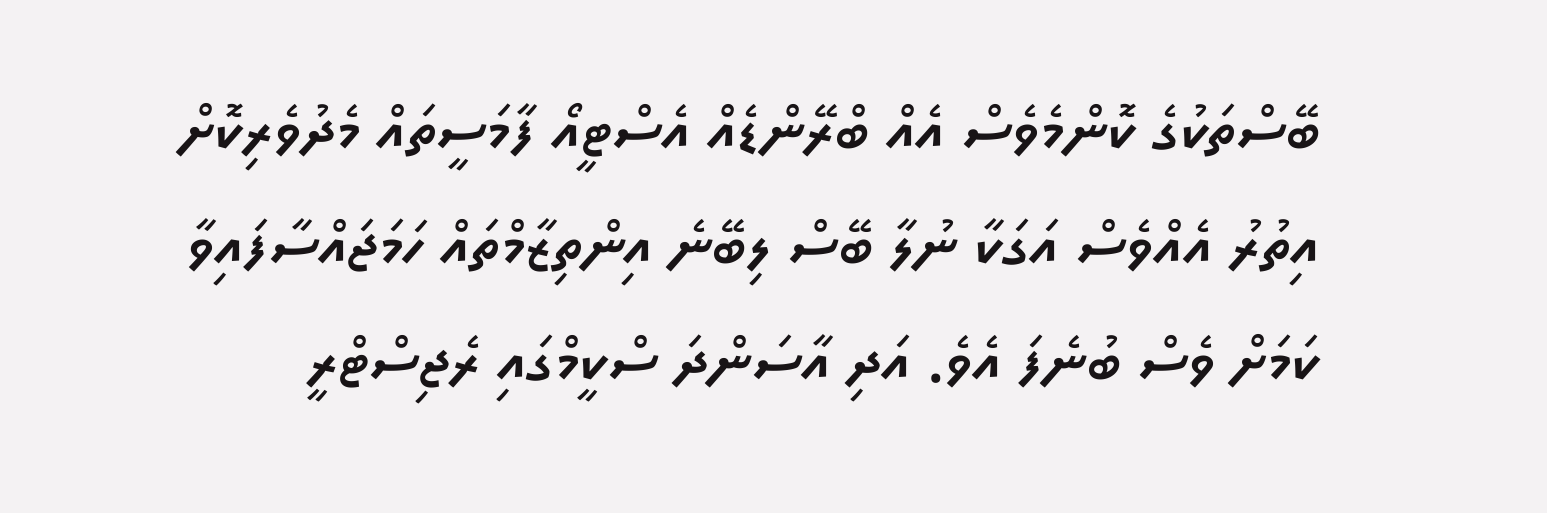ބޭސްތަކުގެ ކޮންމެވެސް އެއް ބްރޭންޑެއް އެސްޓީއޯ ފާމަސީތައް މެދުވެރިކޮށް އިތުރު އެއްވެސް އަގަކާ ނުލާ ބޭސް ލިބޭނެ އިންތިޒާމްތައް ހަމަޖައްސާފައިވާ ކަމަށް ވެސް ބުނެފަ އެވެ. އަދި އާސަންދަ ސްކީމްގައި ރެޖިސްޓްރީ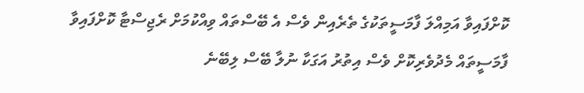ކޮށްފައިވާ އަމިއްލަ ފާމަސީތަކުގެ ތެރެއިން ވެސް އެ ބޭސްތައް ވިއްކުމަށް ރެޖިސްޓާ ކޮށްފައިވާ ފާމަސީތައް މެދުވެރިކޮށް ވެސް އިތުރު އަގަކާ ނުލާ ބޭސް ލިބޭނެ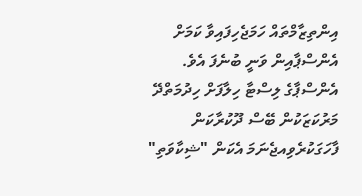އިންތިޒާމްތައް ހަމަޖެހިފައިވާ ކަމަށް އެންސްޕާއިން ވަނީ ބުނެފަ އެވެ.
އެންސްޕާގެ ލިސްޓާ ހިލާފަށް ހިދުމަތްދޭ މަރުކަޒަކުން ބޭސް ދޫކުރާކަން ފާހަގަކުރެވިއޖެނަމަ އެކަން "ޝިކާވަތި"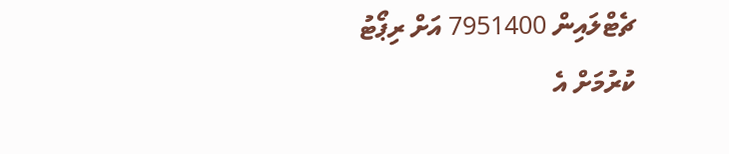ޗެޓްލައިން 7951400 އަށް ރިޕޯޓު ކުރުމަށް އެ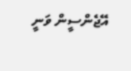އޭޖެންސީން ވަނީ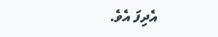އެދިފަ އެވެ.